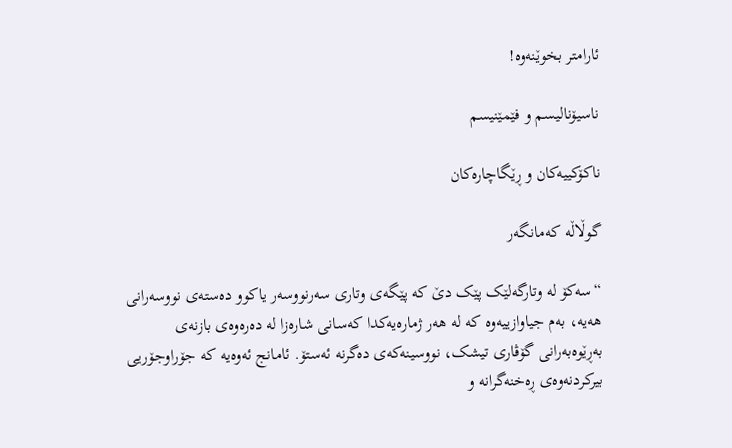ئارامتر بخوێنەوە!

ناسیۆنالیسم و فێمێنیسم

ناکۆکییەکان و ڕێگاچارەکان

گوڵاڵە کەمانگەر

“سەکۆ لە وتارگەلێک پێک دێ کە پێگەی وتاری سەرنووسەر یاکوو دەستەی نووسەرانی هەیە، بەم جیاوازییەوە کە لە هەر ژمارەیەکدا کەسانی شارەزا لە دەرەوەی بازنەی بەڕێوەبەرانی گۆڤاری تیشک، نووسینەکەی دەگرنە ئەستۆ. ئامانج ئەوەیە کە جۆراوجۆریی بیرکردنەوەی ڕەخنەگرانە و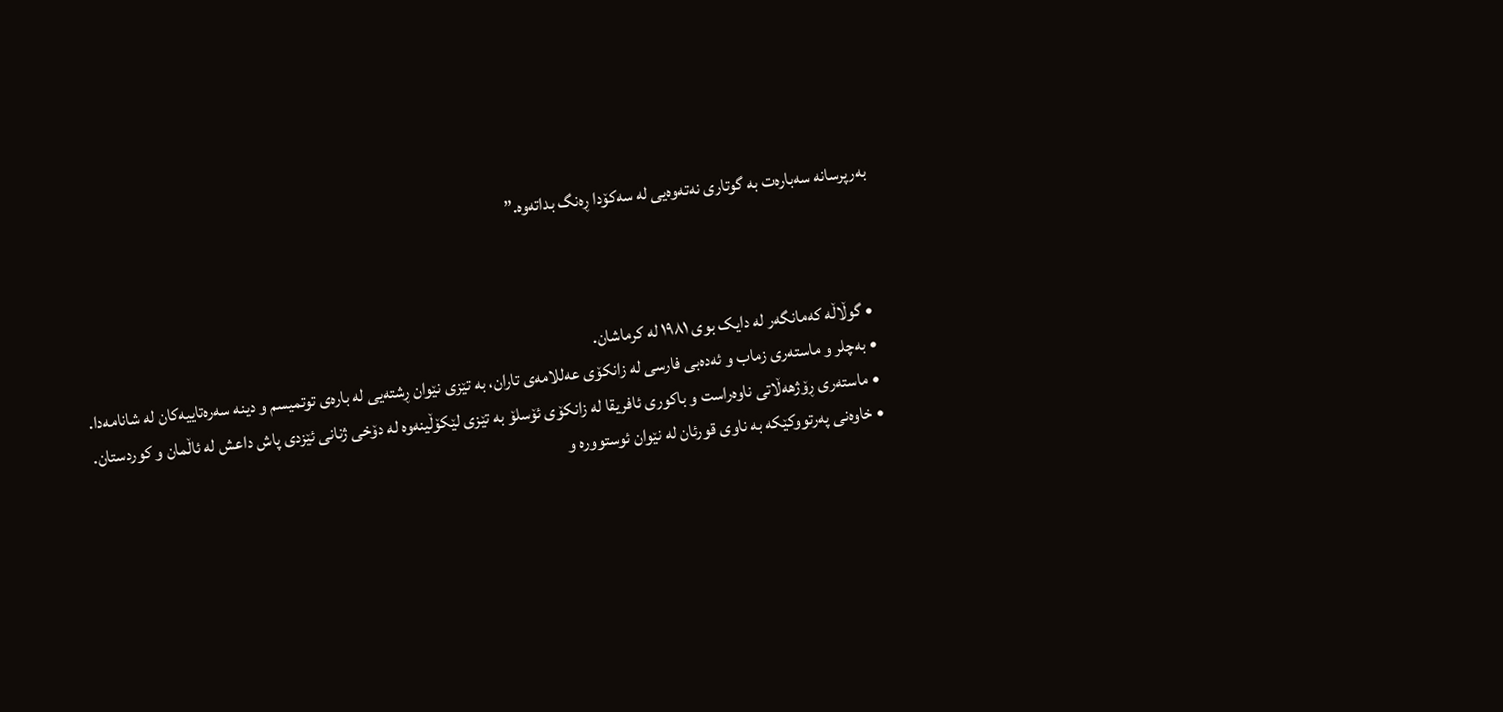بەرپرسانە سەبارەت بە گوتاری نەتەوەیی لە سەکۆدا ڕەنگ بداتەوە.”



  • گوڵاڵە کەمانگەر لە دایک بوی ۱۹۸۱ لە کرماشان.
  • بەچلر و ماستەری زماب و ئەدەبی فارسی لە زانکۆی عەللامەی تاران، بە تێزی نێوان ڕشتەیی لە بارەی توتمیسم و دینە سەرەتاییەکان لە شانامەدا.
  • ماستەری ڕۆژهەڵاتی ناوەراست و باکوری ئافریقا لە زانکۆی ئۆسلۆ بە تێزی لێکۆڵینەوە لە دۆخی ژنانی ئێزدی پاش داعش لە ئاڵمان و کوردستان.
  • خاوەنی پەرتووکێکە بە ناوی قورئان لە نێوان ئوستوورە و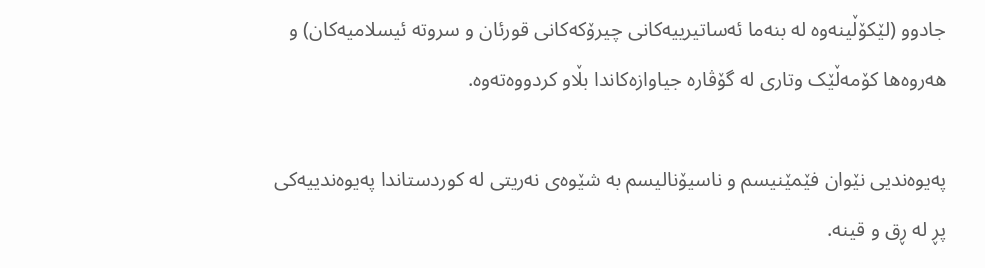جادوو (لێکۆڵینەوە لە بنەما ئەساتیرییەکانی چیرۆکەکانی قورئان و سروتە ئیسلامیەکان) و هەروەها کۆمەڵێک وتاری لە گۆڤارە جیاوازەکاندا بڵاو کردووەتەوە.

پەیوەندیی نێوان فێمێنیسم و ناسیۆنالیسم بە شێوەی نەریتی لە کوردستاندا پەیوەندییەکی پڕ لە ڕق و قینە.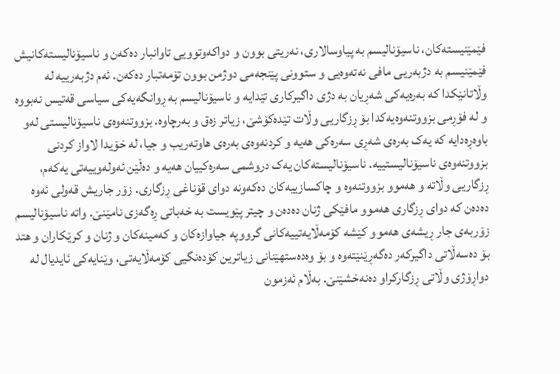فێمێنیستەکان، ناسیۆنالیسم بە پیاوسالاری، نەریتی بوون و دواکەوتوویی تاوانبار دەکەن و ناسیۆنالیستەکانیش فێمێنیسم بە دژبەریی مافی نەتەوەیی و ستوونی پێنجەمی دوژمن بوون تۆمەتبار دەکەن. ئەم دژبەرییە لە وڵاتانێکدا کە بەرەیەکی شەڕیان بە دژی داگیرکاری تێدایە و ناسیۆنالیسم بە ڕوانگەیەکی سیاسی قەتیس نەبووە و لە فۆڕمی بزووتنەوە‌یەکدا بۆ ڕزگاریی وڵات تێدەکۆشێ، زیاتر زەق و بەرچاوە. بزووتنەوە‌ی ناسیۆنالیستی لەو باوەڕەدایە کە یەک بەرەی شەڕی سەرەکی هەیە و کردنەوەی بەرەی هاوتەریب و جیا، لە خۆیدا لاواز کردنی بزووتنەوە‌ی ناسیۆنالیستییە. ناسیۆنالیستەکان یەک دروشمی سەرەکییان هەیە و دەڵێن ئەولەوییەتی یەکەم، ڕزگاریی وڵاتە و هەموو بزووتنەوە‌ و چاکسازییەکان دەکەونە دوای قۆناغی ڕزگاری. زۆر جاریش قەولی ئەوە دەدەن کە دوای ڕزگاری هەموو مافێکی ژنان دەدەن و چیتر پێویست بە خەباتی ڕەگەزی نامێنێ. واتە ناسیۆنالیسم زۆربەی جار ڕیشەی هەموو کێشە کۆمەڵایەتییەکانی گرووپە جیاوازەکان و کەمینەکان و ژنان و کرێکاران و هتد بۆ دەسەڵاتی داگیرکەر دەگەڕێنێتەوە و بۆ وەدەستهێنانی زیاترین کۆدەنگیی کۆمەڵایەتی، وێنایەکی ئایدیال لە دواڕۆژی وڵاتی ڕزگارکراو دەنەخشێنێ. بەڵام ئەزمون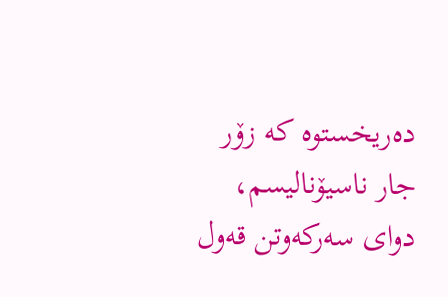دەریخستوە کە زۆر جار ناسیۆنالیسم، دوای سەرکەوتن قەول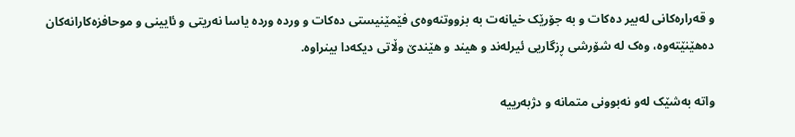و قەرارەکانی لەبیر دەکات و بە جۆرێک خیانەت بە بزووتنەوە‌ی فێمێنیستی دەکات و وردە وردە یاسا نەریتی و ئایینی و موحافزەکارانەکان دەهێنێتەوە، وەک لە شۆرشی ڕزگاریی ئیرلەند و هیند و هێندێ وڵاتی دیکەدا بینراوە.

واتە بەشێک لەو نەبوونی متمانە و دژبەرییە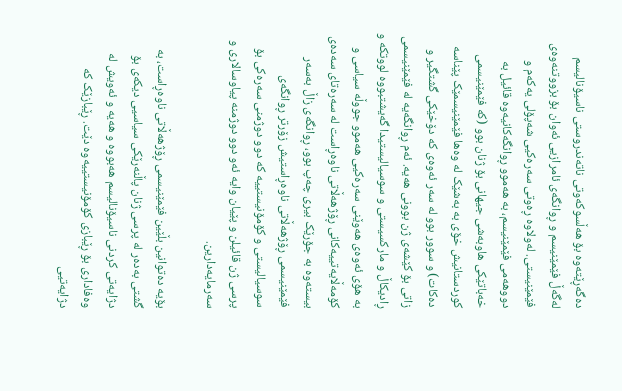دەگەڕێتەوە بۆ هەڵسوکەوتی ناتەندروستی ناسیۆنالیسم لەگەڵ فێمێنیسم و ڕوانگەی ئامرازیی ئەوان بۆ بزووتنەوە‌ی فێمێنیستی. لەولاوه ڕەوتی سەرەکیی‌ شەپۆلی یەکەم و دووهەمی فێمێنیسم، بە هەموو ڕوانگەکانیەوە قائیل بە خەباتێکی هاوبەشی جیهانی بۆ ژنان بوو (کە فێمێنیسمی کوردستانیش خۆی بە بەشێک لە وەها فێمێنیسمێک پێناسە دەکات) و سوور بوو لە سەر ئەوەی کە دۆخێکی گشتگیر و زاتی بۆ کێشەی ژن بوونی هەیە. ئەم ڕوانگەیە لە فێمێنیسمی ڕادیکاڵ و مارکسیستی و سوسیالیستیدا گەیشتبووە لووتکە و بە هۆی ئەوەی هەوێنی سەرەکیی هەموو جووڵە سیاسی و کۆمەڵایەتییەکانی ڕۆژهەڵاتی ناوەڕاست لە سەرەتای سەدەی بیستەوە بە جۆرێک بیری چەپ بوو، ڕوانگەی زاڵ بەسەر فێمێنیسمی ڕۆژهەڵاتی ناوەڕاستیش زۆرتر ڕوانگەی سوسیالیستی و کۆمۆنیستییە کە دوو دوژمنی سەرەکی بۆ پرسی ژن قائیلن و پێیان وایە ئەو دوو دوژمنە پیاوسالاری و سەرمایەدارین.

بۆیە دەتوانین بڵێین فێمێنیسمی ڕۆژهەڵاتی ناوەڕاست، بە گشتی بەدەر لە پرسی ژنان پاڵنەرێکی سیاسیی دیکەی بۆ دژایەتی کردنی ناسیۆنالیسم هەبووە و هەیە و ئەویش لە وەفاداری بۆ ڕێبازی کۆمۆنیستییەوە دێت. ڕێبازێک کە دژایەتیی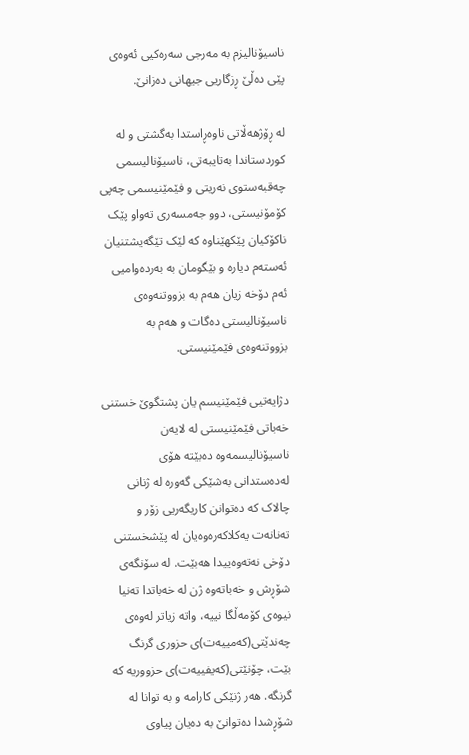ناسیۆنالیزم بە مەرجی سەرەکیی ئەوەی پێی دەڵێ ڕزگاریی جیهانی دەزانێ.

لە ڕۆژهەڵاتی ناوەڕاستدا بەگشتی و لە کوردستاندا بەتایبەتی، ناسیۆنالیسمی چەقبەستوی نەریتی و فێمێنیسمی چەپی کۆمۆنیستی، دوو جەمسەری تەواو پێک ناکۆکیان پێکهێناوە کە لێک تێگەیشتنیان ئەستەم دیارە و بێگومان بە بەردەوامیی ئەم دۆخە زیان هەم بە بزووتنەوە‌ی ناسیۆنالیستی دەگات و هەم بە بزووتنەوە‌ی فێمێنیستی.

دژایەتیی فێمێنیسم یان پشتگوێ خستنی خەباتی فێمێنیستی لە لایەن ناسیۆنالیسمەوە دەبێتە هۆی لەدەستدانی بەشێکی گەورە لە ژنانی چالاک کە دەتوانن کاریگەریی زۆر و تەنانەت یەکلاکەرەوەیان لە پێشخستنی دۆخی نەتەوەییدا هەبێت. لە سۆنگەی شۆڕش و خەباتەوە ژن لە خەباتدا تەنیا نیوەی کۆمەڵگا نییە، واتە زیاتر لەوەی چەندێتی(کەمییەت)ی حزوری گرنگ بێت، چۆنێتی(کەیفییەت)ی حزووریە کە گرنگە. هەر ژنێکی کارامە و بە توانا لە شۆڕشدا دەتوانێ بە دەیان پیاوی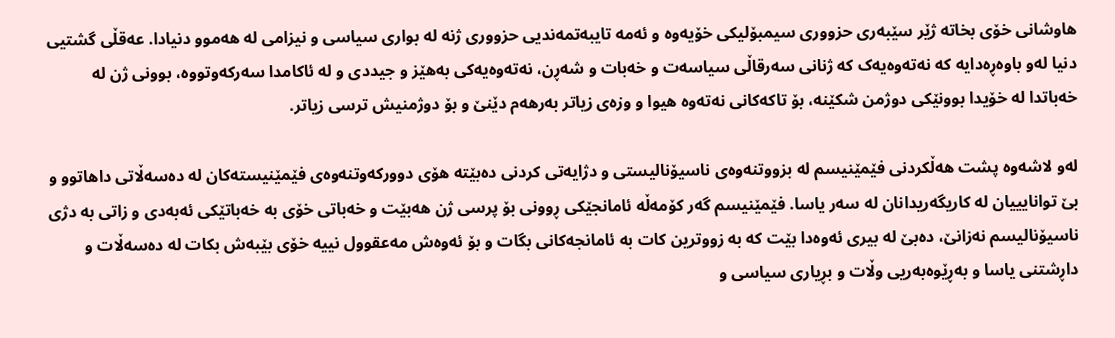هاوشانی خۆی بخاتە ژێر سێبەری حزووری سیمبۆلیکی خۆیەوە و ئەمە تایبەتمەندیی حزووری ژنە لە بواری سیاسی و نیزامی لە هەموو دنیادا. عەقڵی گشتیی دنیا لەو باوەڕەدایە کە نەتەوەیەک کە ژنانی سەرقاڵی سیاسەت و خەبات و شەڕن، نەتەوەیەکی بەهێز و جیددی و لە ئاکامدا سەرکەوتووە، بوونی ژن لە خەباتدا لە خۆیدا بوونێکی دوژمن شکێنە، بۆ تاکەکانی نەتەوە هیوا و وزەی زیاتر بەرهەم دێنێ‌ و بۆ دوژمنیش ترسی زیاتر.

لەو لاشەوە پشت هەڵکردنی فێمێنیسم لە بزووتنەوە‌ی ناسیۆنالیستی و دژایەتی کردنی دەبێتە هۆی دوورکەوتنەوەی فێمێنیستەکان لە دەسەڵاتی داهاتوو و بێ توانایییان لە کاریگەریدانان لە سەر یاسا. فێمێنیسم گەر کۆمەڵە ئامانجێکی ڕوونی بۆ پرسی ژن هەبێت و خەباتی خۆی بە خەباتێکی ئەبەدی و زاتی بە دژی ناسیۆنالیسم نەزانێ، دەبێ لە بیری ئەوەدا بێت کە بە زووترین کات بە ئامانجەکانی بگات و بۆ ئەوەش مەعقوول نییە خۆی بێبەش بکات لە دەسەڵات و داڕشتنی یاسا و بەڕێوەبەریی وڵات و بڕیاری سیاسی و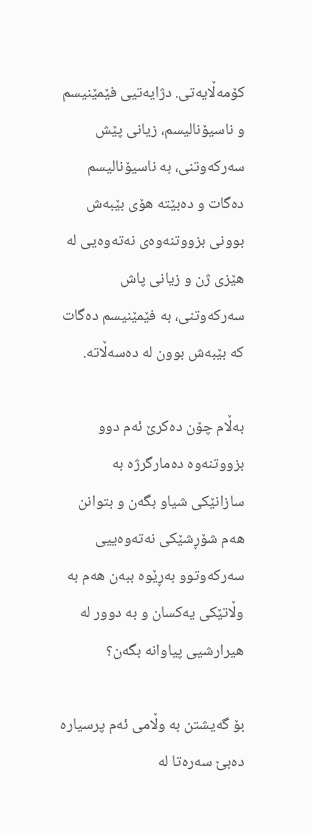کۆمەڵایەتی. دژایەتیی فێمێنیسم و ناسیۆنالیسم، زیانی پێش سەرکەوتنی، بە ناسیۆنالیسم دەگات و دەبێتە هۆی بێبەش بوونی بزووتنەوە‌ی نەتەوەیی لە هێزی ژن و زیانی پاش سەرکەوتنی، بە فێمێنیسم دەگات کە بێبەش بوون لە دەسەڵاتە.

بەڵام چۆن دەکرێ ئەم دوو بزووتنەوە‌ دەمارگرژە بە سازانێکی شیاو بگەن و بتوانن هەم شۆڕشێکی نەتەوەییی سەرکەوتوو بەڕێوە ببەن هەم بە وڵاتێکی یەکسان و بە دوور لە هیرارشیی پیاوانە بگەن؟

بۆ گەیشتن بە وڵامی ئەم پرسیارە دەبێ سەرەتا لە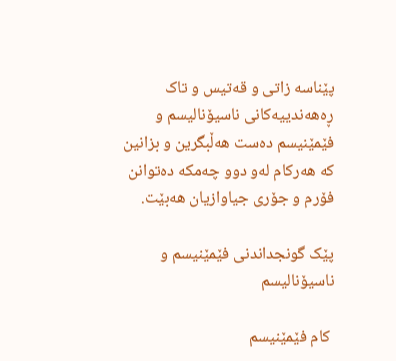پێناسە زاتی و قەتیس و تاک ڕەهەندییەکانی ناسیۆنالیسم و فێمێنیسم دەست هەڵبگرین و بزانین کە هەرکام لەو دوو چەمکە دەتوانن فۆرم و جۆری جیاوازیان هەبێت.

پێک گونجداندنی فێمێنیسم و ناسیۆنالیسم

 کام فێمێنیسم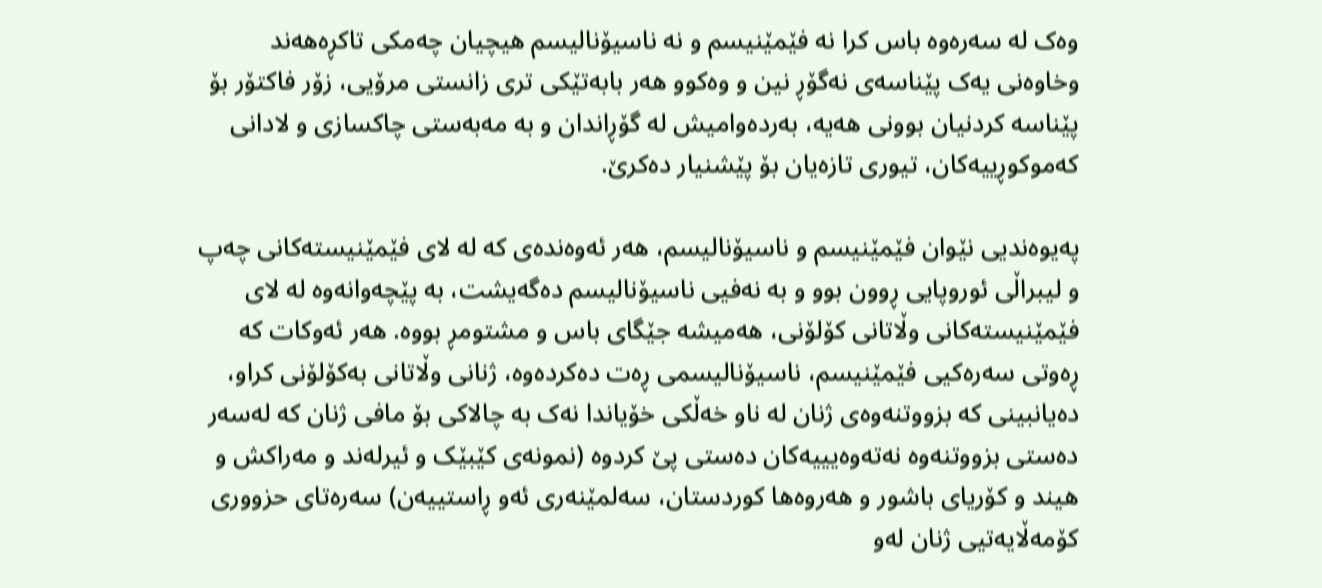وەک لە سەرەوە باس کرا نە فێمێنیسم و نە ناسیۆنالیسم هیچیان چەمکی تاکڕەهەند وخاوەنی یەک پێناسەی نەگۆڕ نین و وەکوو هەر بابەتێکی تری زانستی مرۆیی، زۆر فاکتۆر بۆ پێناسە کردنیان بوونی هەیە، بەردەوامیش لە گۆڕاندان و بە مەبەستی چاکسازی و لادانی کەموکوڕییەکان، تیوری تازەیان بۆ پێشنیار دەکرێ.

پەیوەندیی نێوان فێمێنیسم و ناسیۆنالیسم، هەر ئەوەندەی کە لە لای فێمێنیستەکانی چەپ و لیبراڵی ئوروپایی ڕوون بوو و بە نەفیی ناسیۆنالیسم دەگەیشت، بە پێچەوانەوە لە لای فێمێنیستەکانی وڵاتانی کۆلۆنی، هەمیشە جێگای باس و مشتومڕ بووە. هەر ئەوکات کە ڕەوتی سەرەکیی فێمێنیسم، ناسیۆنالیسمی ڕەت دەکردەوە، ژنانی وڵاتانی بەکۆلۆنی کراو، دەیانبینی کە بزووتنەوە‌ی ژنان لە ناو خەڵکی خۆیاندا نەک بە چالاکی بۆ مافی ژنان کە لەسەر دەستی بزووتنەوە‌ نەتەوەیییەکان دەستی پێ کردوە (نمونەی کێبێک و ئیرلەند و مەراکش و هیند و کۆریای باشور و هەروەها کوردستان، سەلمێنەری ئەو ڕاستییەن) سەرەتای حزووری کۆمەڵایەتیی ژنان لەو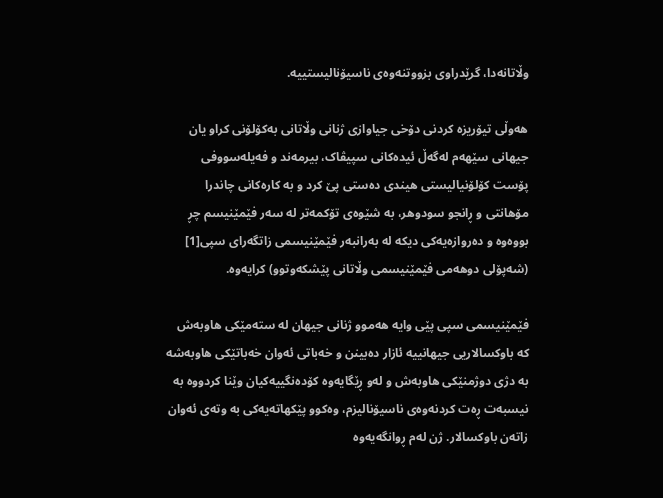وڵاتانەدا، گرێدراوی بزووتنەوە‌ی ناسیۆنالیستییە.

هەوڵی تیۆریزە کردنی دۆخی جیاوازی ژنانی وڵاتانی بەکۆلۆنی کراو یان جیهانی سێهەم لەگەڵ ئیدەکانی سپیڤاک، بیرمەند و فەیلەسووفی پۆست کۆلۆنیالیستی هیندی دەستی پێ کرد و بە کارەکانی چاندرا مۆهانتی و ڕانجو سودوهر، بە شێوەی تۆکمەتر لە سەر فێمێنیسم چڕ بووەوە و دەروازەیەکی دیکە لە بەرانبەر فێمێنیسمی زاتگەرای سپی[1] (شەپۆلی دوهەمی فێمێنیسمی وڵاتانی پێشکەوتوو) کرایەوە.

فێمێنیسمی سپی پێی وایە هەموو ژنانی جیهان لە ستەمێکی هاوبەش کە باوکسالاریی جیهانییە ئازار دەبینن و خەباتی ئەوان خەباتێکی هاوبەشە بە دژی دوژمنێکی هاوبەش و لەو ڕێگایەوە کۆدەنگییەکیان وێنا کردووە بە نیسبەت ڕەت کردنەوەی ناسیۆنالیزم، وەکوو پێکهاتەیەکی بە وتەی ئەوان زاتەن باوکسالار. ژن لەم ڕوانگەیەوە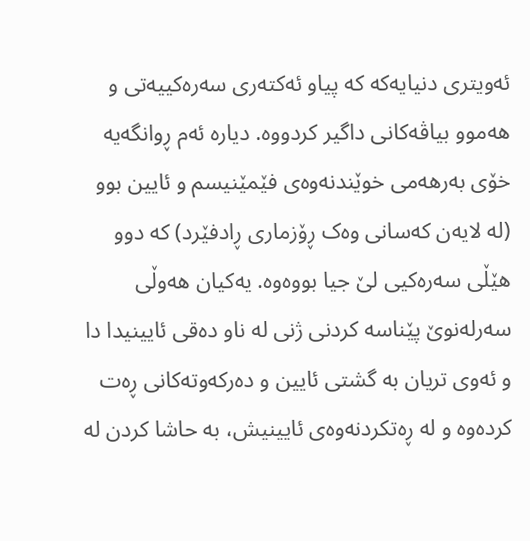ئەویتری دنیایەکە کە پیاو ئەکتەری سەرەکییەتی و هەموو بیاڤەکانی داگیر کردووە. دیارە ئەم ڕوانگەیە خۆی بەرهەمی خوێندنەوەی فێمێنیسم و ئایین بوو (لە لایەن کەسانی وەک ڕۆزماری ڕادفێرد) کە دوو هێڵی سەرەکیی لێ جیا بووەوە. یەکیان هەوڵی سەرلەنوێ پێناسە کردنی ژنی لە ناو دەقی ئایینیدا دا و ئەوی تریان بە گشتی ئایین و دەرکەوتەکانی ڕەت کردەوە و لە ڕەتکردنەوەی ئایینیش، بە حاشا کردن لە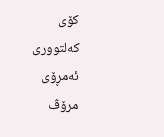کۆی کەلتووری ئەمڕۆی مرۆڤ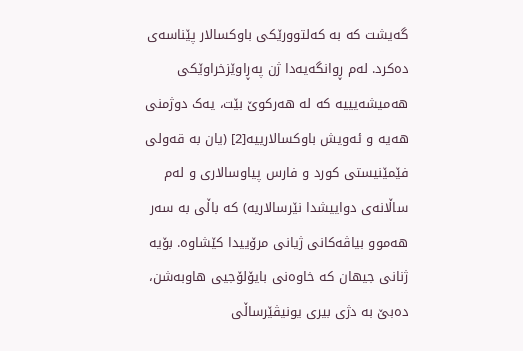گەیشت کە بە کەلتوورێکی باوکسالار پێناسەی دەکرد. لەم ڕوانگەیەدا ژن پەڕاوێزخراوێکی هەمیشەیییە کە لە هەرکوێ بێت، یەک دوژمنی هەیە و ئەویش باوکسالارییه[2] (یان بە قەولی فێمێنیستی کورد و فارس پیاوسالاری و لەم ساڵانەی دواییشدا نێرسالاریە) کە باڵی بە سەر هەموو بیاڤەکانی ژیانی مرۆییدا کێشاوە. بۆیە ژنانی جیهان کە خاوەنی بایۆلۆجیی هاوبەشن، دەبێ بە دژی بیری یونیڤێرساڵی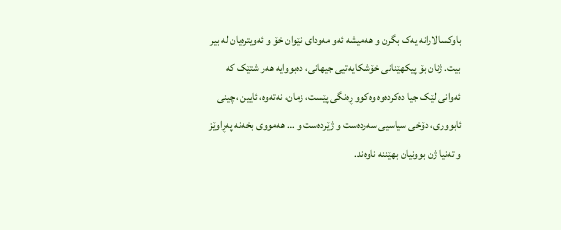باوکسالارانە یەک بگرن و هەمیشە ئەو مەودای نێوان خۆ و ئەویترەیان لە بیر بیت. ژنان بۆ پیکهێنانی خۆشکایەتیی جیهانی، دەبووایە هەر شتێک کە ئەوانی لێک جیا دەکردەوە وەکوو ڕەنگی پێست، زمان، نەتەوە، ئایین ،چینی ئابووری، دۆخی سیاسیی سەردەست و ژێردەست و … هەمووی بخەنە پەڕاوێز و تەنیا ژن بوونیان بهێننە ناوەند.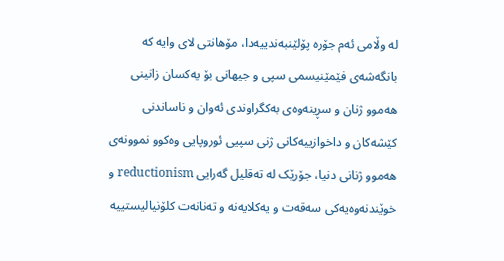لە وڵامی ئەم جۆرە پۆلێنبەندییەدا، مۆهانتی لای وایە کە بانگەشەی فێمێنیسمی سپی و جیهانی بۆ یەکسان زانینی هەموو ژنان و سڕینەوەی بەکگراوندی ئەوان و ناساندنی کێشەکان و داخوازییەکانی ژنی سپیی ئوروپایی وەکوو نموونەی هەموو ژنانی دنیا، جۆرێک لە تەقلیل گەرایی reductionism و خوێندنەوەیەکی سەقەت و یەکلایەنە و تەنانەت کلۆنیالیستییە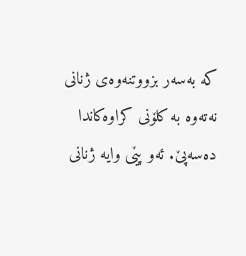کە بەسەر بزووتنەوە‌ی ژنانی نەتەوە بە کلۆنی کراوەکاندا دەسەپێ. ئەو پێی وایە ژنانی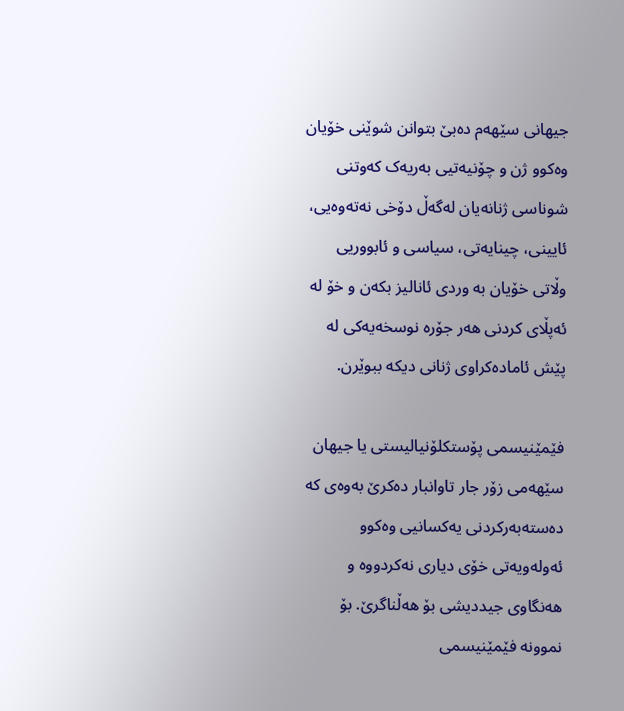جیهانی سێهەم دەبێ بتوانن شوێنی خۆیان وەکوو ژن و چۆنیەتیی بەریەک کەوتنی شوناسی ژنانەیان لەگەڵ دۆخی نەتەوەیی، ئایینی، چینایەتی، سیاسی و ئابووریی وڵاتی خۆیان بە وردی ئانالیز بکەن و خۆ لە ئەپڵای کردنی هەر جۆرە نوسخەیەکی لە پێش ئامادەکراوی ژنانی دیکە ببوێرن.

فێمێنیسمی پۆستکلۆنیالیستی یا جیهان سێهەمی زۆر جار تاوانبار دەکرێ بەوەی کە دەستەبەرکردنی یەکسانیی وەکوو ئەولەویەتی خۆی دیاری نەکردووە و هەنگاوی جیددیشی بۆ هەڵناگرێ. بۆ نموونە فێمێنیسمی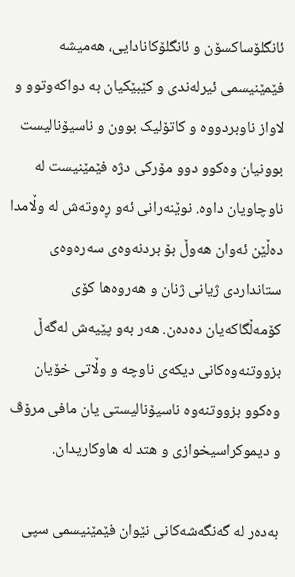ئانگلۆساکسۆن و ئانگلۆکانادایی، هەمیشە فێمێنیسمی ئیرلەندی و کێبێکیان بە دواکەوتوو و لاواز ناوبردووە و کاتۆلیک بوون و ناسیۆنالیست بوونیان وەکوو دوو مۆرکی دژە فێمێنیست لە ناوچاویان داوە. نوێنەرانی ئەو ڕەوتەش لە وڵامدا دەڵێن ئەوان هەوڵ بۆ بردنەوەی سەرەوەی ستانداردی ژیانی ژنان و هەروەها کۆی کۆمەڵگاکەیان دەدەن. هەر بەو پێیەش لەگەڵ بزووتنەوە‌کانی دیکەی ناوچە و وڵاتی خۆیان وەکوو بزووتنەوە‌ ناسیۆنالیستی یان مافی مرۆڤ و دیموکراسیخوازی و هتد لە هاوکاریدان.

بەدەر لە گەنگەشەکانی نێوان فێمێنیسمی سپی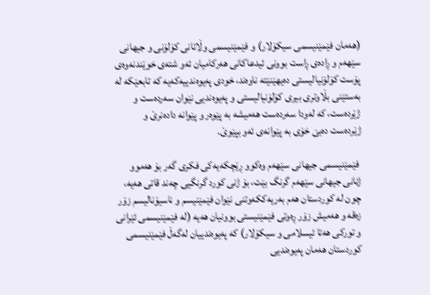(هەمان فێمێنیسمی سیکۆلار) و فێمێنیسمی وڵاتانی کۆلۆنی و جیهانی سێهەم و ڕادەی ڕاست بوونی ئیدعاکانی هەرکامیان ئەو شتەی خوێندنەوەی پۆست کۆلۆنیالیستی دەیهێنێتە ناوەند، خودی پەیوەندییەکەیە کە تابعێکە لە بەستێنی بڵاوتری بیری کۆلۆنیالیستی و پەیوەندیی نێوان سەردەست و ژێردەست، کە لەودا سەردەست هەمیشە بە پێوەر و پێوانە دادەنرێ و ژێردەست دەبێ خۆی بە پێوانەی ئەو بپێوێ.

 فێمێنیسمی جیهانی سێهەم وەکوو ڕێچکەیەکی فکری گەر بۆ هەموو ژنانی جیهانی سێهەم گرنگ بێت، بۆ ژنی کورد گرنگیی چەند قاتی هەیە، چون لە کوردستان هەم بەریەککەوتنی نێوان فێمێنیسم و ناسیۆنالیسم زۆر زەقە و هەمیش زۆر ڕەوتی فێمێنیستی بوونیان هەیه (لە فێمێنیسمی ئێرانی و تورکی هەتا ئیسلامی و سیکۆلار) کە پەیوەندییان لەگەڵ فێمێنیسمی کوردستان هەمان پەیوەندیی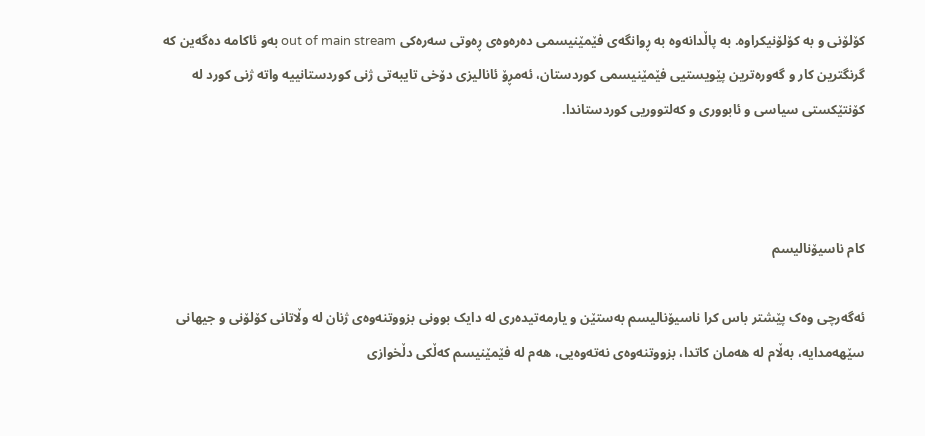کۆلۆنی و بە کۆلۆنیکراوە. بە پاڵدانەوە بە ڕوانگەی فێمێنیسمی دەرەوەی ڕەوتی سەرەکی out of main stream بەو ئاکامە دەگەین کە گرنگترین کار و گەورەترین پێویستیی فێمێنیسمی کوردستان، ئەمڕۆ ئانالیزی دۆخی تایبەتی ژنی کوردستانییە واتە ژنی کورد لە کۆنتێکستی سیاسی و ئابووری و کەلتووریی کوردستاندا.



کام ناسیۆنالیسم

ئەگەرچی وەک پێشتر باس کرا ناسیۆنالیسم بەستێن و یارمەتیدەری لە دایک بوونی بزووتنەوە‌ی ژنان لە وڵاتانی کۆلۆنی و جیهانی سێهەمدایە، بەڵام لە هەمان کاتدا، بزووتنەوە‌ی نەتەوەیی، هەم لە فێمێنیسم کەڵکی دڵخوازی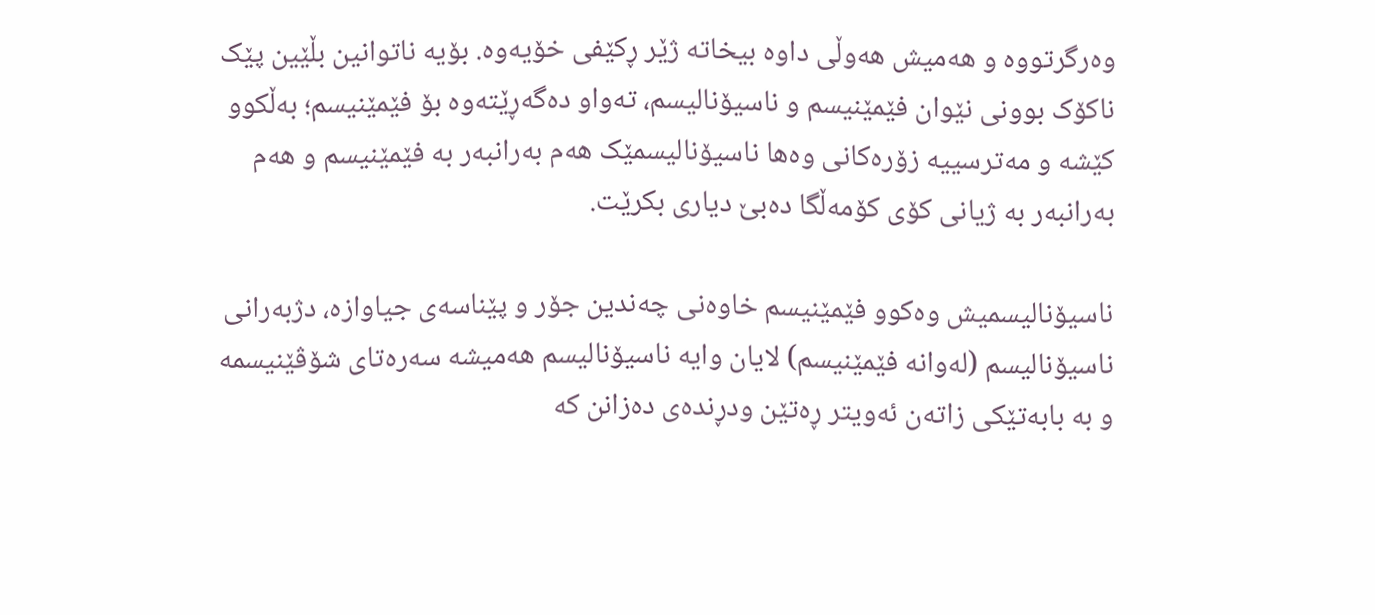وەرگرتووە و هەمیش هەوڵی داوە بیخاتە ژێر ڕکێفی خۆیەوە. بۆیە ناتوانین بڵێین پێک ناکۆک بوونی نێوان فێمێنیسم و ناسیۆنالیسم، تەواو دەگەڕێتەوە بۆ فێمێنیسم؛ بەڵکوو کێشە و مەترسییە زۆرەکانی وەها ناسیۆنالیسمێک هەم بەرانبەر بە فێمێنیسم و هەم بەرانبەر بە ژیانی کۆی کۆمەڵگا دەبێ دیاری بکرێت.

ناسیۆنالیسمیش وەکوو فێمێنیسم خاوەنی چەندین جۆر و پێناسەی جیاوازە، دژبەرانی ناسیۆنالیسم (لەوانە فێمێنیسم) لایان وایە ناسیۆنالیسم هەمیشە سەرەتای شۆڤێنیسمە و بە بابەتێکی زاتەن ئەویتر ڕەتێن ودڕندەی دەزانن کە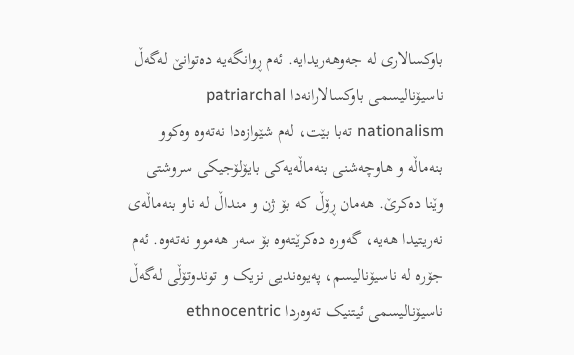باوکسالاری لە جەوهەریدایە. ئەم ڕوانگەیە دەتوانێ لەگەڵ ناسیۆنالیسمی باوکسالارانەدا patriarchal nationalism تەبا بێت، لەم شێوازەدا نەتەوە وەکوو بنەماڵە و هاوچەشنی بنەماڵەیەکی بایۆلۆجیکی سروشتی وێنا دەکرێ. هەمان ڕۆڵ کە بۆ ژن و منداڵ لە ناو بنەماڵەی نەریتیدا هەیە، گەورە دەکرێتەوە بۆ سەر هەموو نەتەوە. ئەم جۆرە لە ناسیۆنالیسم، پەیوەندیی نزیک و توندوتۆڵی لەگەڵ ناسیۆنالیسمی ئیتنیک تەوەردا ethnocentric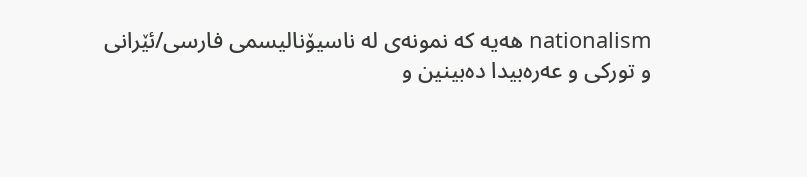nationalism هەیە کە نمونەی لە ناسیۆنالیسمی فارسی/ئێرانی و تورکی و عەرەبیدا دەبینین و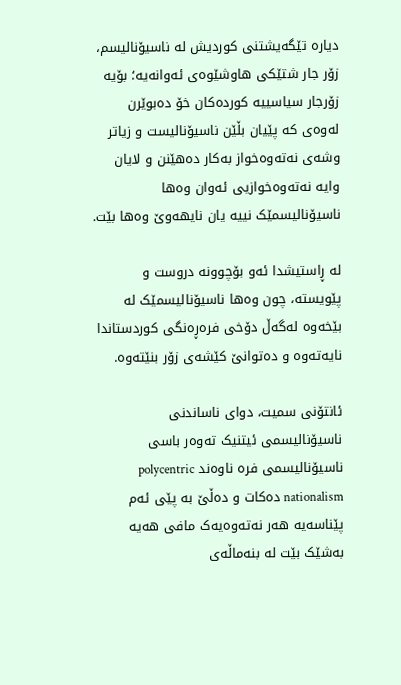دیارە تێگەیشتنی کوردیش لە ناسیۆنالیسم، زۆر جار شتێکی هاوشێوەی ئەوانەیە؛ بۆیە زۆرجار سیاسییە کوردەکان خۆ دەبوێرن لەوەی کە پێیان بڵێن ناسیۆنالیست و زیاتر وشەی نەتەوەخواز بەکار دەهێنن و لایان وایە نەتەوەخوازیی ئەوان وەها ناسیۆنالیسمێک نییە یان نایهەوێ وەها بێت.

لە ڕاستیشدا ئەو بۆچوونە دروست و پێویستە، چون وەها ناسیۆنالیسمێک لە بێخەوە لەگەڵ دۆخی فرەڕەنگی کوردستاندا نایەتەوە و دەتوانێ کێشەی زۆر بنێتەوە.

ئانتۆنی سمیت، دوای ناساندنی ناسیۆنالیسمی ئیتنیک تەوەر باسی ناسیۆنالیسمی فرە ناوەند polycentric nationalism دەکات و دەڵێ بە پێی ئەم پێناسەیە هەر نەتەوەیەک مافی هەیە بەشێک بێت لە بنەماڵەی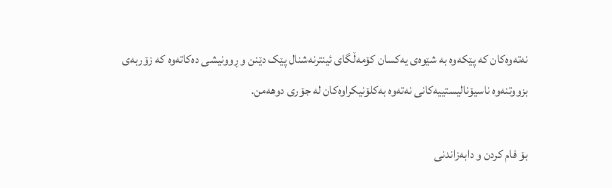نەتەوەکان کە پێکەوە بە شێوەی یەکسان کۆمەڵگای ئینترنەشنال پێک دێنن و ڕوونیشی دەکاتەوە کە زۆربەی بزووتنەوە‌ ناسیۆنالیستییەکانی نەتەوە بەکلۆنیکراوەکان لە جۆری دوهەمن.

بۆ فام کردن و دابەزاندنی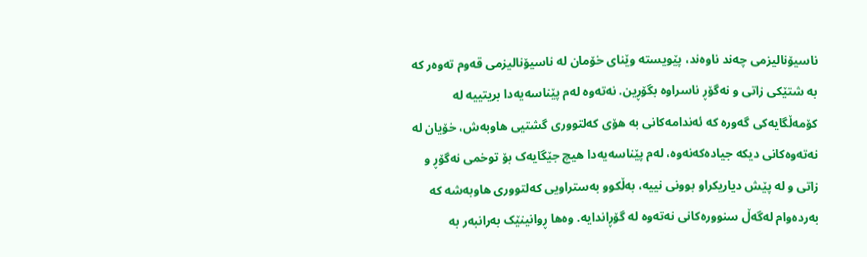ناسیۆنالیزمی چەند ناوەند، پێویستە وێنای خۆمان لە ناسیۆنالیزمی قەوم تەوەر کە بە شتێکی زاتی و نەگۆڕ ناسراوە بگۆڕین. نەتەوە لەم پێناسەیەدا بریتییە لە کۆمەڵگایەکی گەورە کە ئەندامەکانی بە هۆی کەلتووری گشتیی هاوبەش، خۆیان لە نەتەوەکانی دیکە جیادەکەنەوە، لەم پێناسەیەدا هیچ جێگایەک بۆ توخمی نەگۆڕ و زاتی و لە پێش دیاریکراو بوونی نییە، بەڵکوو بەستراویی کەلتووری هاوبەشە کە بەردەوام لەگەڵ سنوورەکانی نەتەوە لە گۆڕاندایە. وەها ڕوانینێک بەرانبەر بە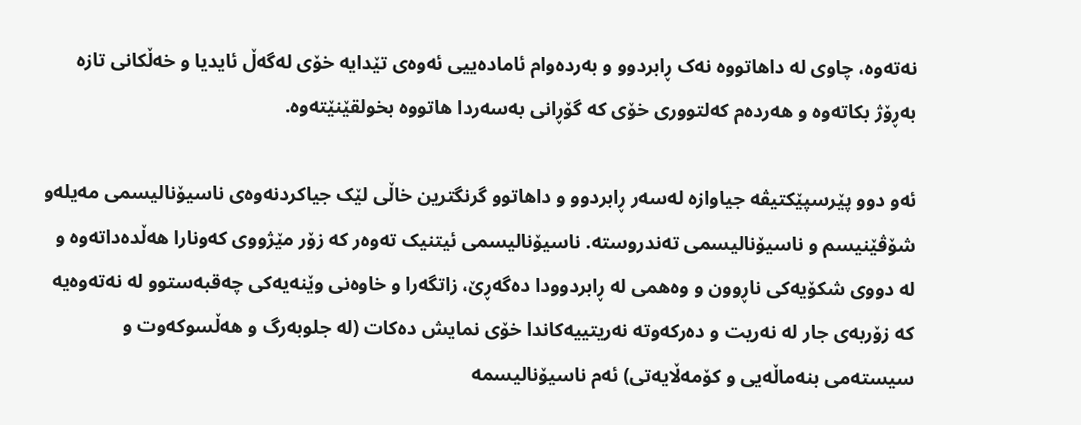نەتەوە، چاوی لە داهاتووە نەک ڕابردوو و بەردەوام ئامادەییی ئەوەی تێدایە خۆی لەگەڵ ئایدیا و خەڵکانی تازە بەڕۆژ بکاتەوە و هەردەم کەلتووری خۆی کە گۆڕانی بەسەردا هاتووە بخولقێنێتەوە.

ئەو دوو پێرسپێکتیڤە جیاوازە لەسەر ڕابردوو و داهاتوو گرنگترین خاڵی لێک جیاکردنەوەی ناسیۆنالیسمی مەیلەو شۆڤێنیسم و ناسیۆنالیسمی تەندروستە. ناسیۆنالیسمی ئیتنیک تەوەر کە زۆر مێژووی کەونارا هەڵدەداتەوە و لە دووی شکۆیەکی ناڕوون و وەهمی لە ڕابردوودا دەگەڕێ، زاتگەرا و خاوەنی وێنەیەکی چەقبەستوو لە نەتەوەیە کە زۆربەی جار لە نەریت و دەرکەوتە نەریتییەکاندا خۆی نمایش دەکات (لە جلوبەرگ و هەڵسوکەوت و سیستەمی بنەماڵەیی و کۆمەڵایەتی) ئەم ناسیۆنالیسمە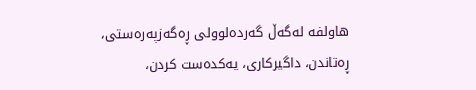هاولفە لەگەڵ گەردەلوولی ڕەگەزپەرەستی، ڕەتاندن، داگیرکاری، یەکدەست کردن،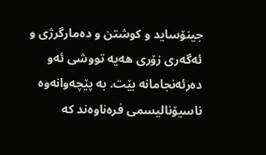جینۆساید و کوشتن و دەمارگرژی و ئەگەری زۆری هەیە تووشی ئەو دەرئەنجامانە بێت. بە پێچەوانەوە ناسیۆنالیسمی فرەناوەند کە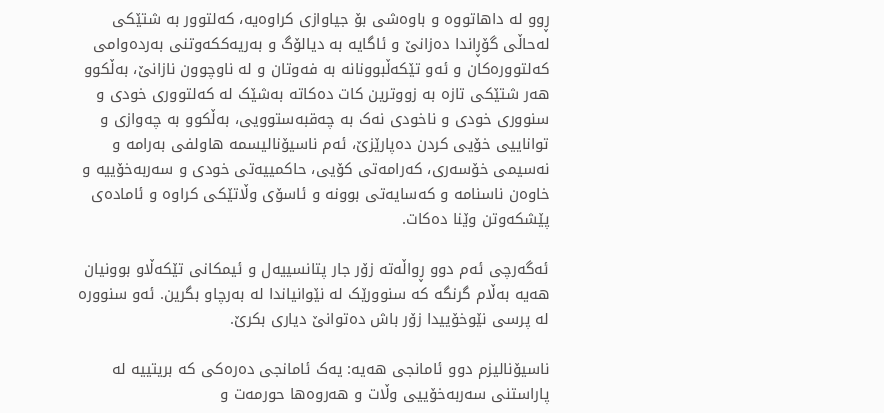ڕوو لە داهاتووە و باوەشی بۆ جیاوازی کراوەیە، کەلتوور بە شتێکی لەحاڵی گۆڕاندا دەزانێ و ئاگایە بە دیالۆگ و بەریەککەوتنی بەردەوامی کەلتوورەکان و ئەو تێکەڵبوونانە بە فەوتان و لە ناوچوون نازانێ، بەڵکوو هەر شتێکی تازە بە زووترین کات دەکاتە بەشێک لە کەلتووری خودی و سنووری خودی و ناخودی نەک بە چەقبەستوویی، بەڵکوو بە چەوازی و تواناییی خۆیی کردن دەپارێزێ، ئەم ناسیۆنالیسمە هاولفی بەرامه و نەسیمی خۆسەری، کەرامەتی کۆیی، حاکمییەتی خودی و سەربەخۆییە و خاوەن ناسنامە و کەسایەتی بوونه و ئاسۆی وڵاتێکی کراوە و ئامادەی پێشکەوتن وێنا دەکات‌.

ئەگەرچی ئەم دوو ڕواڵەتە زۆر جار پتانسییەل و ئیمکانی تێکەڵاو بوونیان هەیە بەڵام گرنگە کە سنوورێک لە نێوانیاندا لە بەرچاو بگرین. ئەو سنوورە لە پرسی نێوخۆییدا زۆر باش دەتوانێ دیاری بکرێ.

ناسیۆنالیزم دوو ئامانجی هەیە: یەک ئامانجی دەرەکی کە بریتییە لە پاراستنی سەربەخۆییی وڵات و هەروەها حورمەت و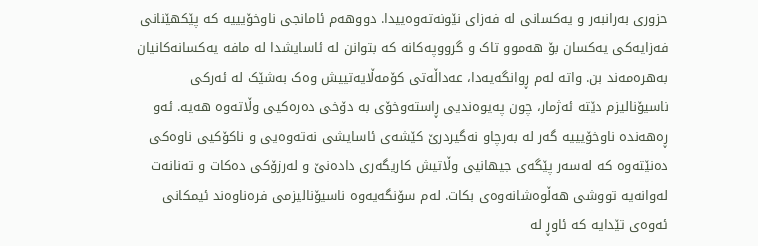حزوری بەرانبەر و یەکسانی لە فەزای نێونەتەوەییدا. دووهەم ئامانجی ناوخۆیییە کە پێکهێنانی فەزایەکی یەکسان بۆ هەموو تاک و گرووپەکانە کە بتوانن لە ئاسایشدا لە مافە یەکسانەکانیان بەهرەمەند بن. واتە لەم ڕوانگەیەدا، عەداڵەتی کۆمەڵایەتییش وەک بەشێک لە ئەرکی ناسیۆنالیزم دێتە ئەژمار، چون پەیوەندیی ڕاستەوخۆی بە دۆخی دەرەکیی وڵاتەوە هەیە. ئەو ڕەهەندە ناوخۆیییە گەر لە بەرچاو نەگیردرێ کێشەی ئاسایشی نەتەوەیی و ناکۆکیی ناوەکی دەنێتەوە کە لەسەر پێگەی جیهانیی وڵاتیش کاریگەری دادەنێ و لەرزۆکی دەکات و تەنانەت لەوانەیە تووشی هەڵوەشانەوەی بکات. لەم سۆنگەیەوە ناسیۆنالیزمی فرەناوەند ئیمکانی ئەوەی تێدایە کە ئاوڕ لە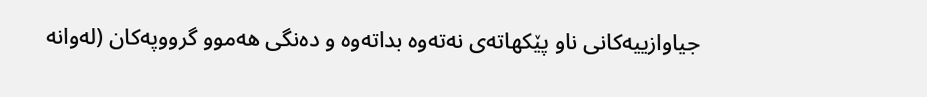جیاوازییەکانی ناو پێکهاتەی نەتەوە بداتەوە و دەنگی هەموو گرووپەکان (لەوانە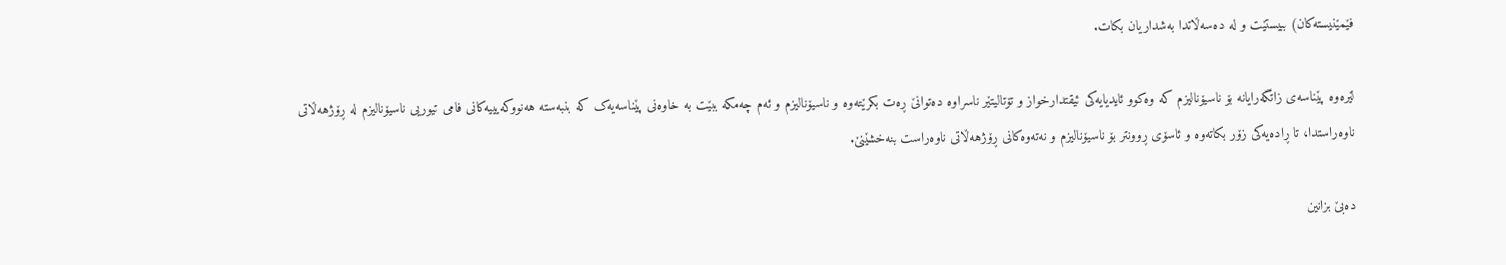فێمێنیستەکان) ببیستێت و لە دەسەڵاتدا بەشداریان بکات.

لێرەوە پێناسەی‌ زاتگەرایانە بۆ ناسیۆنالیزم کە وەکوو ئایدیایەکی ئیقتدارخواز و تۆتالیتێر ناسراوە دەتوانێ ڕەت بکرێتەوە و ناسیۆنالیزم و ئەم چەمکە ببێت بە خاوەنی پێناسەیەک کە بنبەستە هەنووکەیییەکانی فامی تیوریی ناسیۆنالیزم لە ڕۆژهەڵاتی ناوەراستدا، تا ڕادەیەکی زۆر بکاتەوە و ئاسۆی ڕوونتر بۆ ناسیۆنالیزم و نەتەوەکانی ڕۆژهەڵاتی ناوەراست بنەخشێنێ.

دەبێ بزانین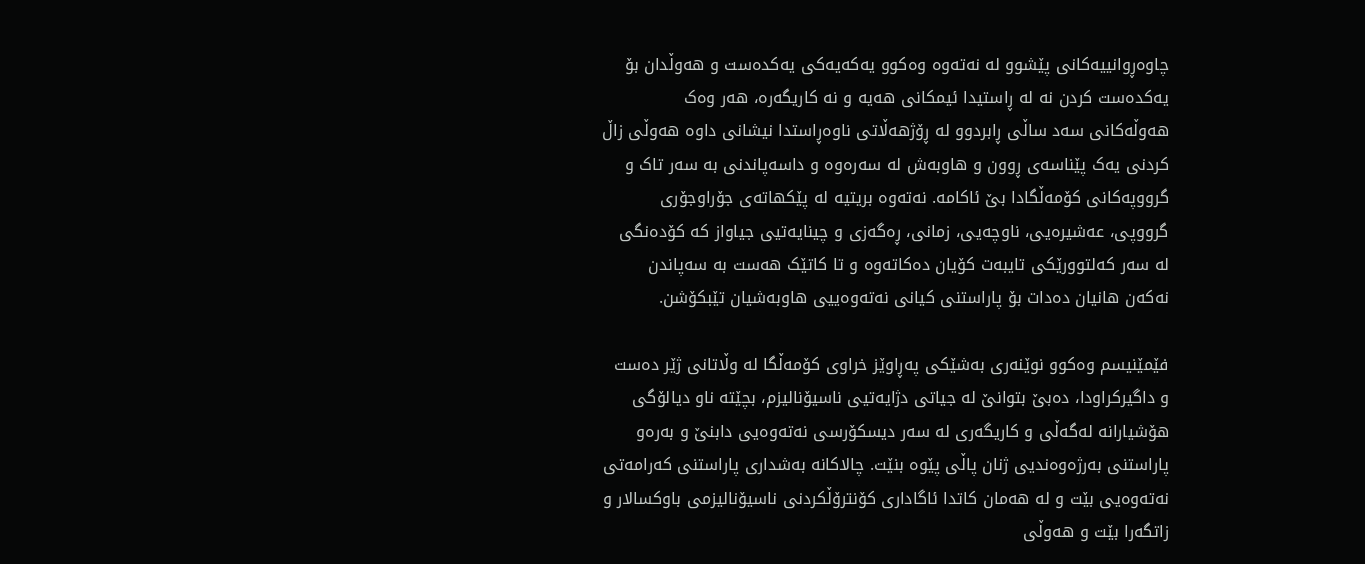چاوەڕوانییەکانی پێشوو لە نەتەوە وەکوو یەکەیەکی یەکدەست و هەوڵدان بۆ یەکدەست کردن نە لە ڕاستیدا ئیمکانی هەیە و نە کاریگەرە، هەر وەک هەوڵەکانی سەد ساڵی ڕابردوو لە ڕۆژهەڵاتی ناوەڕاستدا نیشانی داوە هەوڵی زاڵ کردنی یەک پێناسەی ڕوون و هاوبەش لە سەرەوە و داسەپاندنی بە سەر تاک و گرووپەکانی کۆمەڵگادا بێ ئاکامە. نەتەوە بریتیە لە پێکهاتەی جۆراوجۆری گرووپی، عەشیرەیی، ناوچەیی، زمانی، ڕەگەزی و چینایەتیی جیاواز کە کۆدەنگی لە سەر کەلتوورێکی تایبەت کۆیان دەکاتەوە و تا کاتێک هەست بە سەپاندن نەکەن هانیان دەدات بۆ پاراستنی کیانی نەتەوەییی هاوبەشیان تێبکۆشن.

فێمێنیسم وەکوو نوێنەری بەشێکی پەڕاوێز خراوی کۆمەڵگا لە وڵاتانی ژێر دەست و داگیرکراودا، دەبێ بتوانێ لە جیاتی دژایەتیی ناسیۆنالیزم، بچێتە ناو دیالۆگی هۆشیارانە لەگەڵی و کاریگەری لە سەر دیسکۆرسی نەتەوەیی دابنێ و بەرەو پاراستنی بەرژەوەندیی ژنان پاڵی پێوە بنێت. چالاکانە بەشداری پاراستنی کەرامەتی نەتەوەیی بێت و لە هەمان کاتدا ئاگاداری کۆنترۆڵکردنی ناسیۆنالیزمی باوکسالار و زاتگەرا بێت و هەوڵی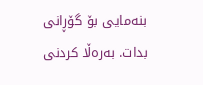بنەمایی بۆ گۆڕانی بدات. بەرەڵا کردنی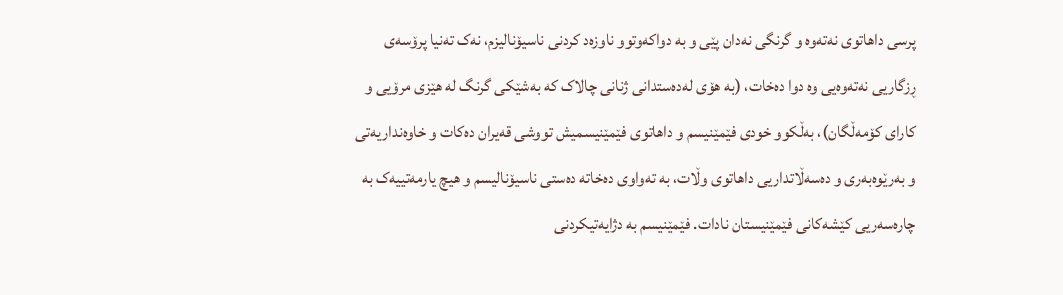پرسی داهاتوی نەتەوە و گرنگی نەدان پێی و بە دواکەوتوو ناوزەد کردنی ناسیۆنالیزم، نەک تەنیا پرۆسەی ڕزگاریی نەتەوەیی وە دوا دەخات، (بە هۆی لەدەستدانی ژنانی چالاک کە بەشێکی گرنگ لە هێزی مرۆیی و کارای کۆمەڵگان)، بەڵکوو خودی فێمێنیسم و داهاتوی فێمێنیسمیش تووشی قەیران دەکات و خاوەنداریەتی و بەرێوەبەری و دەسەڵاتداریی داهاتوی وڵات، بە تەواوی دەخاتە دەستی ناسیۆنالیسم و هیچ یارمەتییەک بە چارەسەریی کێشەکانی فێمێنیستان نادات. فێمێنیسم بە دژایەتیکردنی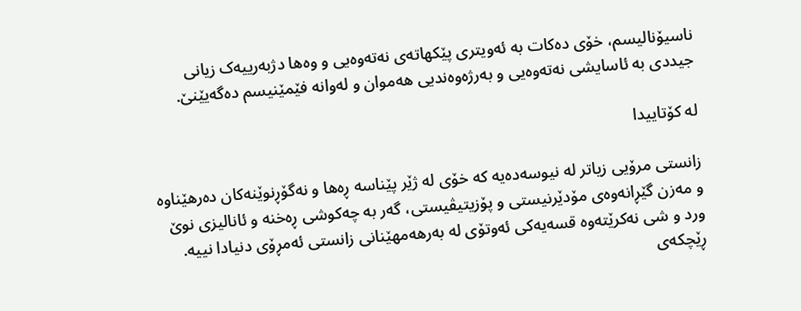ناسیۆنالیسم، خۆی دەکات بە ئەویتری پێکهاتەی نەتەوەیی و وەها دژبەرییەک زیانی جیددی بە ئاسایشی نەتەوەیی و بەرژەوەندیی هەموان و لەوانە فێمێنیسم دەگەیێنێ.

لە کۆتاییدا

زانستی مرۆیی زیاتر لە نیوسەدەیە کە خۆی لە ژێر پێناسە ڕەها و نەگۆڕنوێنەکان دەرهێناوە و مەزن گێڕانەوەی مۆدێرنیستی و پۆزیتیڤیستی، گەر بە چەکوشی ڕەخنە و ئانالیزی نوێ ورد و شی نەکرێتەوە قسەیەکی ئەوتۆی لە بەرهەمهێنانی زانستی ئەمڕۆی دنیادا نییە. ڕێچکەی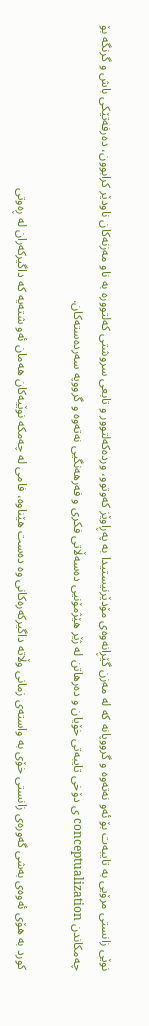نوێی زانستی مرۆیی بە تایبەت بۆ ئەو نەتەوە و گرووپانە‌ کە لە مەزن گێڕانەوەی مۆدێرنیستیدا بە پەڕاوێز کەوتوو، وردەکەلتوور و تابعی سروشتی کەلتوورە بە ناو مەزنەکان ناودێر کرابوون، دەرفەتێکی باش و گرنگە بۆ چەمکاندن conceptualization ی دۆخی تایبەتی خۆیان و دەرهاتن لە ژێر هێژمۆنیی دەسەڵاتی‌ فکری و فەرهەنگیی نەتەوە و گرووپە سەردەستەکان.

کورد بە هۆی ئەوەی بەشی گەورەی زانستی خۆی بە واستەی زمانی وڵاتە داگیرکەرەکانی وە دەست هێناوە، فامی لە چەمکە نوێیەکان هەمان ئەو شتەیە کە داگیرکەران لە ڕەوتی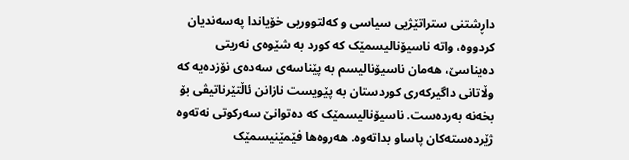داڕشتنی ستراتێژیی سیاسی و کەلتووریی خۆیاندا پەسەندیان کردووە، واتە ناسیۆنالیسمێک کە کورد بە شێوەی نەریتی دەیناسێ، هەمان ناسیۆنالیسم بە پێناسەی سەدەی نۆزدەیە کە وڵاتانی داگیرکەری کوردستان بە پێویست نازانن ئاڵتێرناتیڤی بۆ بخەنە بەردەست. ناسیۆنالیسمێک کە دەتوانێ سەرکوتی نەتەوە ژێردەستەکان پاساو بداتەوە. هەروەها فێمێنیسمێک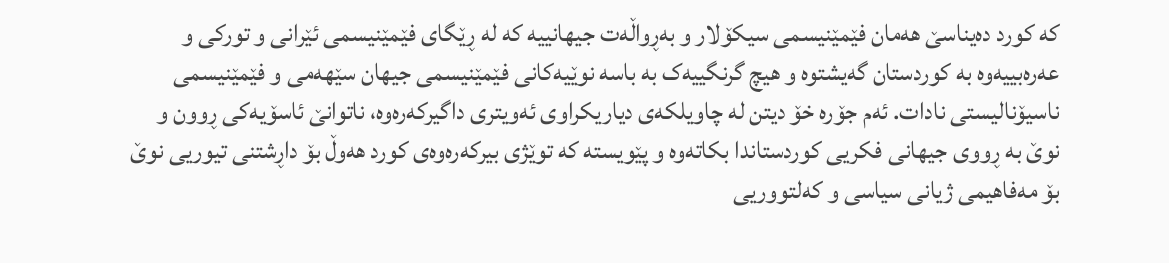کە کورد دەیناسێ هەمان فێمێنیسمی سیکۆلار و بەڕواڵەت جیهانییە کە لە ڕێگای فێمێنیسمی ئێرانی و تورکی و عەرەبییەوە بە کوردستان گەیشتوە و هیچ گرنگییەک بە باسە نوێیەکانی فێمێنیسمی جیهان سێهەمی و فێمێنیسمی ناسیۆنالیستی نادات. ئەم جۆرە خۆ دیتن لە چاویلکەی دیاریکراوی ئەویتری داگیرکەرەوە، ناتوانێ ئاسۆیەکی ڕوون و نوێ بە ڕووی جیهانی فکریی کوردستاندا بکاتەوە و پێویستە کە توێژی بیرکەرەوەی کورد هەوڵ بۆ داڕشتنی تیوریی نوێ بۆ مەفاهیمی ژیانی سیاسی و کەلتووریی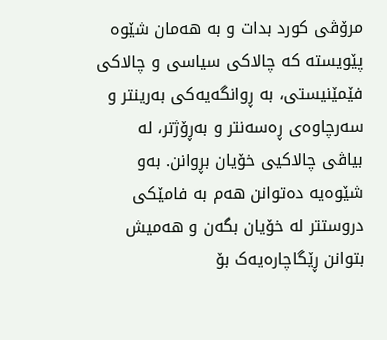مرۆڤی کورد بدات و بە هەمان شێوە پێویستە کە چالاکی سیاسی و چالاکی فێمێنیستی، بە ڕوانگەیەکی بەرینتر و سەرچاوەی ڕەسەنتر و بەڕۆژتر، لە بیاڤی چالاکیی خۆیان بڕوانن. بەو شێوەیە دەتوانن هەم بە فامێکی دروستتر لە خۆیان بگەن و هەمیش بتوانن ڕێگاچارەیەک بۆ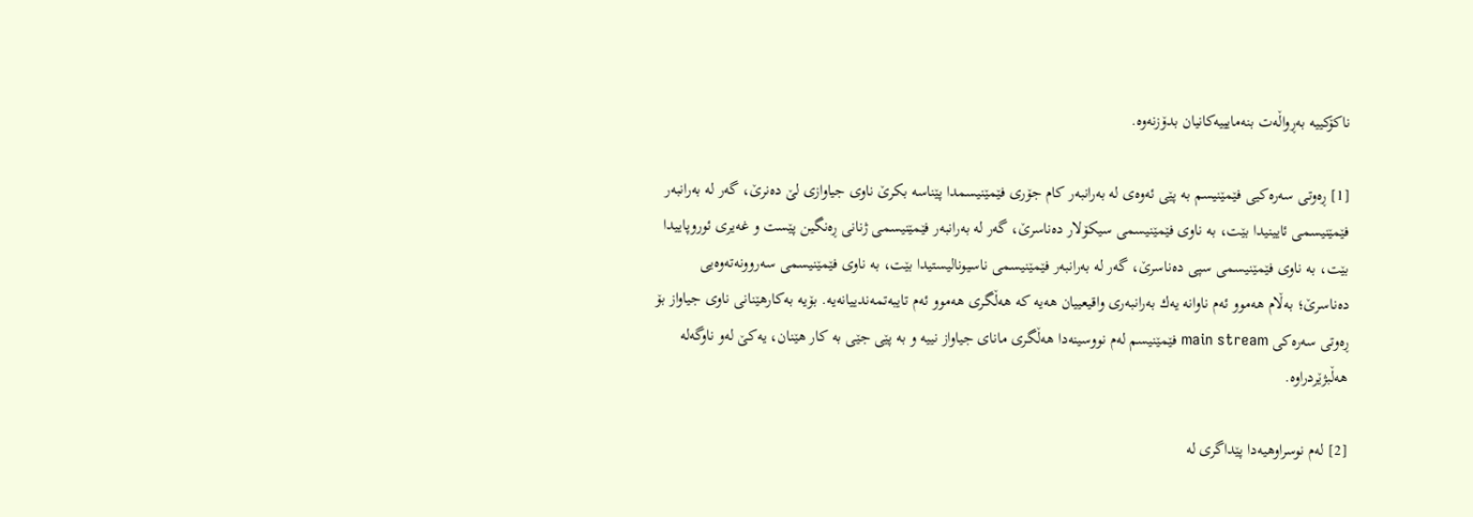ناکۆکییە بەڕواڵەت بنەمایییەکانیان بدۆزنەوە.

[1] ڕه‌وتی سه‌ره‌كیی فێمێنیسم به‌ پێی ئه‌وه‌ی له‌ به‌رانبه‌ر كام جۆری فێمێنیسمدا پێناسه‌ بكرێ ناوی جیاوازی لێ ده‌نرێ، گه‌ر له‌ به‌رانبه‌ر فێمێنیسمی ئایینیدا بێت، به‌ ناوی فێمێنیسمی سیكۆلار ده‌ناسرێ، گه‌ر له‌ به‌رانبه‌ر فێمێنیسمی ژنانی ڕه‌نگین پێست و غه‌یری ئوروپاییدا بێت، به‌ ناوی فێمێنیسمی سپی ده‌ناسرێ، گه‌ر له‌ به‌رانبه‌ر فێمێنیسمی ناسیونالیستیدا بێت، به‌ ناوی فێمێنیسمی سه‌روونه‌ته‌وه‌یی ده‌ناسرێ؛ به‌ڵام هه‌موو ئه‌م ناوانه‌ یه‌ك به‌رانبه‌ری واقیعییان هه‌یه‌ كه‌ هه‌ڵگری هه‌موو ئه‌م تایبه‌تمه‌ندییانه‌یه‌. بۆیه‌ به‌كارهێنانی ناوی جیاواز بۆ ڕه‌وتی سه‌ره‌كی main stream فێمێنیسم له‌م نووسینه‌دا هه‌ڵگری مانای جیاواز نییه‌ و به‌ پێی جێی به‌ كار هێنان، یه‌كێ له‌و ناوگه‌له‌ هه‌ڵبژێردراوه‌.

[2] له‌م نوسراوهیە‌دا پێداگری له‌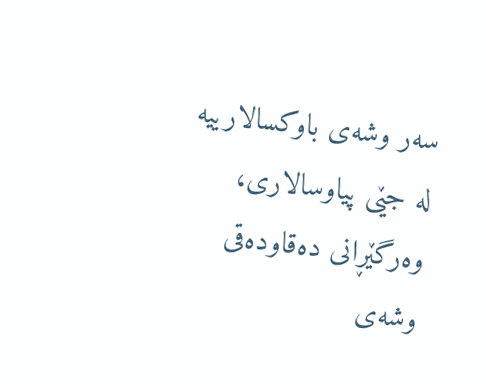سه‌ر وشه‌ی باوكسالارییه‌ له‌ جێی پیاوسالاری، وه‌رگێڕانی ده‌قاوده‌قی وشه‌ی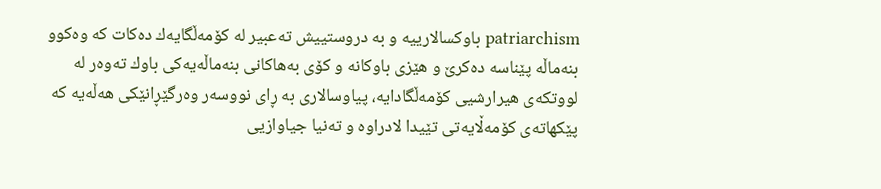patriarchism باوكسالارییه‌ و به‌ دروستییش ته‌عبیر له‌ كۆمه‌ڵگایه‌ك ده‌كات كه‌ وه‌كوو بنه‌ماڵه‌ پێناسه‌ ده‌كرێ و هێزی باوكانه‌ و كۆی به‌هاكانی بنه‌ماڵه‌یه‌كی باوك ته‌وه‌ر له‌ لووتكه‌ی هیرارشیی كۆمه‌ڵگادایه‌، پیاوسالاری به‌ ڕای نووسه‌ر وه‌رگێڕانێكی هه‌ڵه‌یه‌ كه‌ پێكهاته‌ی كۆمه‌ڵایه‌تی تێیدا لادراوه ‌و ته‌نیا جیاوازیی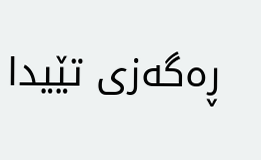ڕه‌گه‌زی تێیدا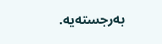به‌رجسته‌یه.